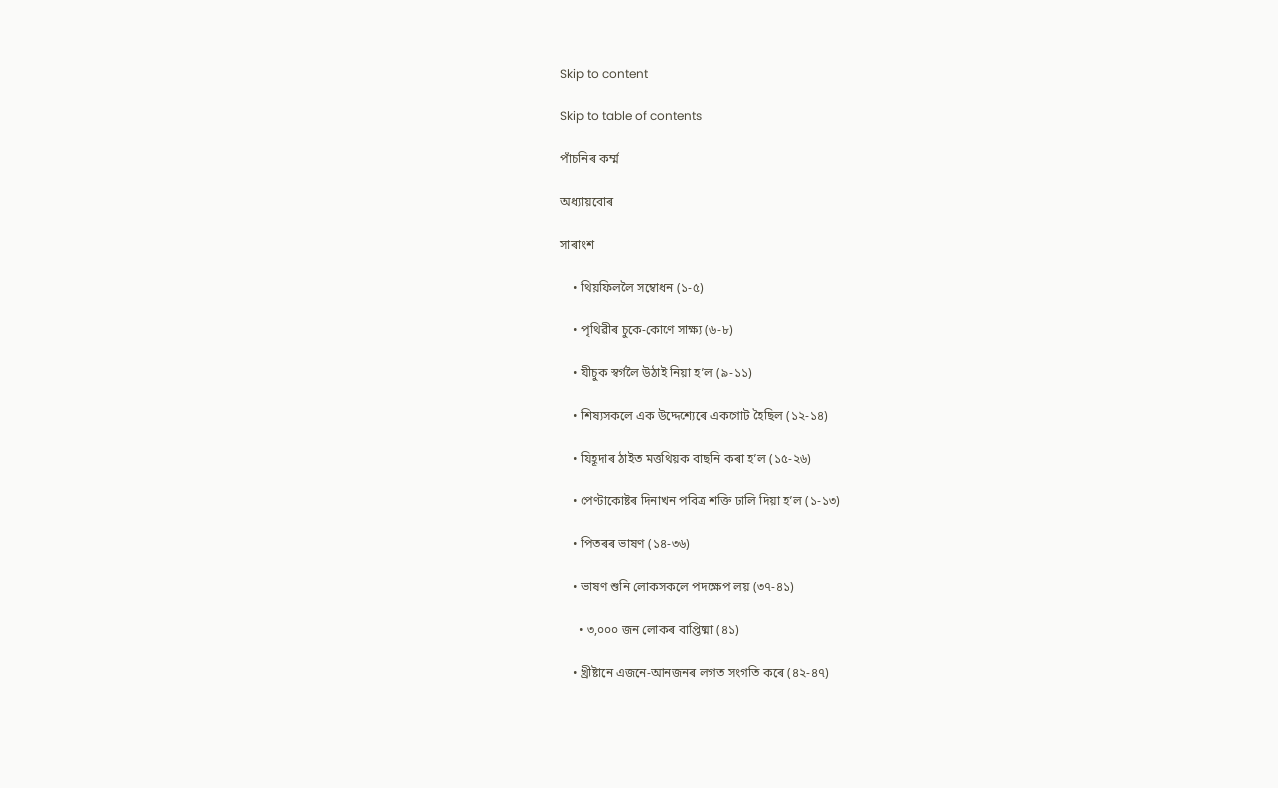Skip to content

Skip to table of contents

পাঁচনিৰ কৰ্ম্ম

অধ্যায়বোৰ

সাৰাংশ

    • থিয়ফিললৈ সম্বোধন (১-৫)

    • পৃথিৱীৰ চুকে-কোণে সাক্ষ্য (৬-৮)

    • যীচুক স্বৰ্গলৈ উঠাই নিয়া হʼল (৯-১১)

    • শিষ্যসকলে এক উদ্দেশ্যেৰে একগোট হৈছিল (১২-১৪)

    • যিহূদাৰ ঠাইত মত্তথিয়ক বাছনি কৰা হʼল (১৫-২৬)

    • পেণ্টাকোষ্টৰ দিনাখন পবিত্ৰ শক্তি ঢালি দিয়া হʼল (১-১৩)

    • পিতৰৰ ভাষণ (১৪-৩৬)

    • ভাষণ শুনি লোকসকলে পদক্ষেপ লয় (৩৭-৪১)

      • ৩,০০০ জন লোকৰ বাপ্তিষ্মা (৪১)

    • খ্ৰীষ্টানে এজনে-আনজনৰ লগত সংগতি কৰে (৪২-৪৭)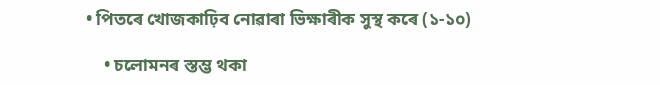• পিতৰে খোজকাঢ়িব নোৱাৰা ভিক্ষাৰীক সুস্থ কৰে (১-১০)

    • চলোমনৰ স্তম্ভ থকা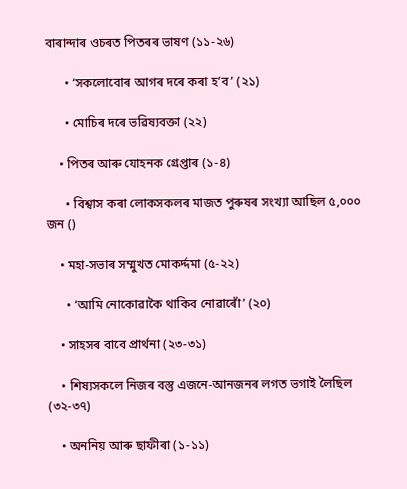বাৰান্দাৰ ওচৰত পিতৰৰ ভাষণ (১১-২৬)

      • ‘সকলোবোৰ আগৰ দৰে কৰা হʼব’ (২১)

      • মোচিৰ দৰে ভৱিষ্যবক্তা (২২)

    • পিতৰ আৰু যোহনক গ্ৰেপ্তাৰ (১-৪)

      • বিশ্বাস কৰা লোকসকলৰ মাজত পুৰুষৰ সংখ্যা আছিল ৫,০০০ জন ()

    • মহা-সভাৰ সম্মুখত মোকৰ্দ্দমা (৫-২২)

      • ‘আমি নোকোৱাকৈ থাকিব নোৱাৰোঁ’ (২০)

    • সাহসৰ বাবে প্ৰাৰ্থনা (২৩-৩১)

    • শিষ্যসকলে নিজৰ বস্তু এজনে-আনজনৰ লগত ভগাই লৈছিল (৩২-৩৭)

    • অননিয় আৰু ছাফীৰা (১-১১)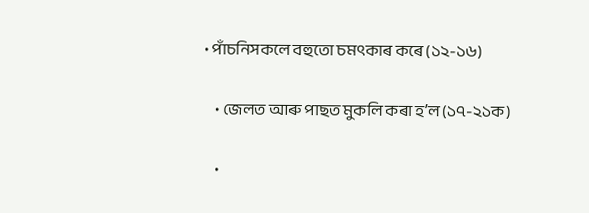• পাঁচনিসকলে বহুতো চমৎকাৰ কৰে (১২-১৬)

    • জেলত আৰু পাছত মুকলি কৰা হʼল (১৭-২১ক)

    •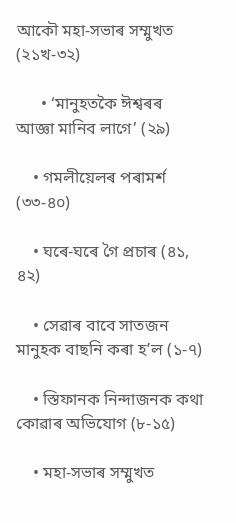আকৌ মহা-সভাৰ সম্মুখত (২১খ-৩২)

      • ‘মানুহতকৈ ঈশ্বৰৰ আজ্ঞা মানিব লাগে’ (২৯)

    • গমলীয়েলৰ পৰামৰ্শ (৩৩-৪০)

    • ঘৰে-ঘৰে গৈ প্ৰচাৰ (৪১, ৪২)

    • সেৱাৰ বাবে সাতজন মানুহক বাছনি কৰা হʼল (১-৭)

    • স্তিফানক নিন্দাজনক কথা কোৱাৰ অভিযোগ (৮-১৫)

    • মহা-সভাৰ সম্মুখত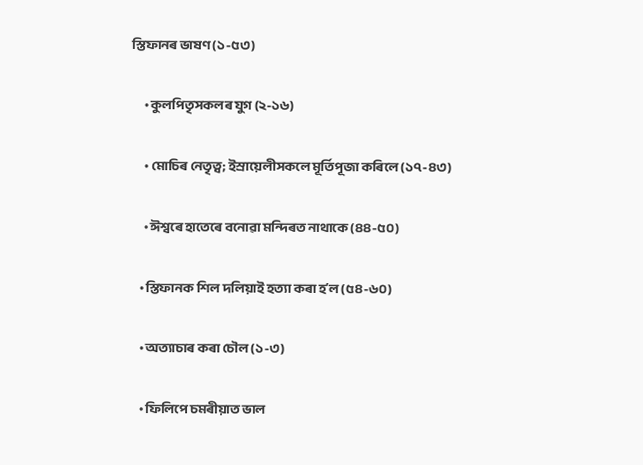স্তিফানৰ ভাষণ (১-৫৩)

      • কুলপিতৃসকলৰ যুগ (২-১৬)

      • মোচিৰ নেতৃত্ব; ইস্ৰায়েলীসকলে মূৰ্তিপূজা কৰিলে (১৭-৪৩)

      • ঈশ্বৰে হাতেৰে বনোৱা মন্দিৰত নাথাকে (৪৪-৫০)

    • স্তিফানক শিল দলিয়াই হত্যা কৰা হʼল (৫৪-৬০)

    • অত্যাচাৰ কৰা চৌল (১-৩)

    • ফিলিপে চমৰীয়াত ভাল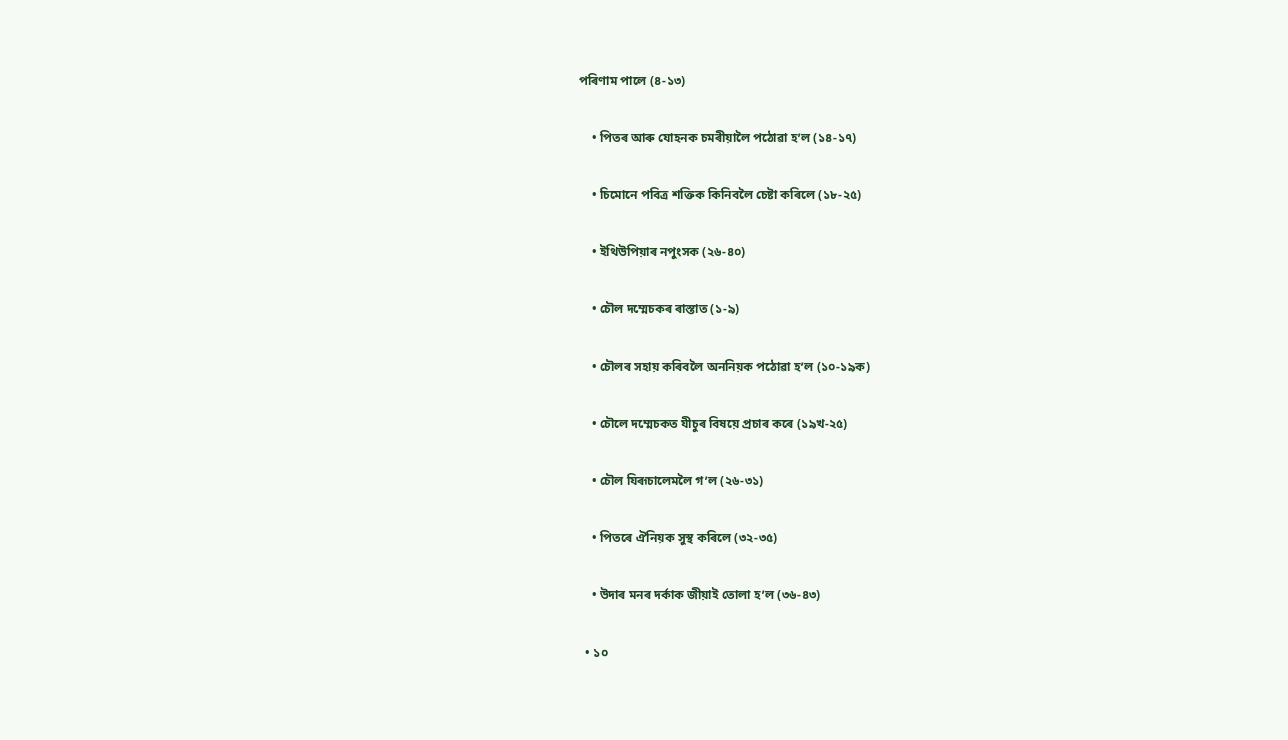পৰিণাম পালে (৪-১৩)

    • পিতৰ আৰু যোহনক চমৰীয়ালৈ পঠোৱা হʼল (১৪-১৭)

    • চিমোনে পবিত্ৰ শক্তিক কিনিবলৈ চেষ্টা কৰিলে (১৮-২৫)

    • ইথিউপিয়াৰ নপুংসক (২৬-৪০)

    • চৌল দম্মেচকৰ ৰাস্তাত (১-৯)

    • চৌলৰ সহায় কৰিবলৈ অননিয়ক পঠোৱা হʼল (১০-১৯ক)

    • চৌলে দম্মেচকত যীচুৰ বিষয়ে প্ৰচাৰ কৰে (১৯খ-২৫)

    • চৌল যিৰূচালেমলৈ গʼল (২৬-৩১)

    • পিতৰে ঐনিয়ক সুস্থ কৰিলে (৩২-৩৫)

    • উদাৰ মনৰ দৰ্কাক জীয়াই তোলা হʼল (৩৬-৪৩)

  • ১০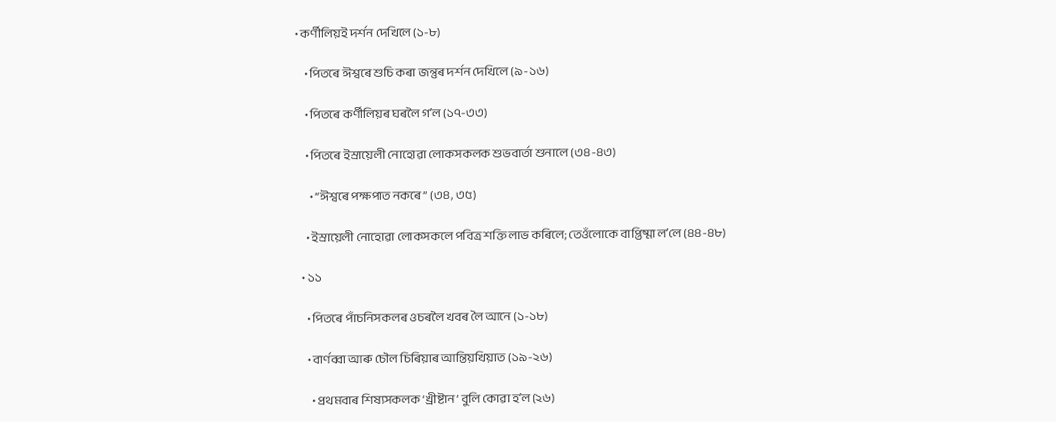• কৰ্ণীলিয়ই দৰ্শন দেখিলে (১-৮)

    • পিতৰে ঈশ্বৰে শুচি কৰা জন্তুৰ দৰ্শন দেখিলে (৯-১৬)

    • পিতৰে কৰ্ণীলিয়ৰ ঘৰলৈ গʼল (১৭-৩৩)

    • পিতৰে ইস্ৰায়েলী নোহোৱা লোকসকলক শুভবাৰ্তা শুনালে (৩৪-৪৩)

      • “ঈশ্বৰে পক্ষপাত নকৰে” (৩৪, ৩৫)

    • ইস্ৰায়েলী নোহোৱা লোকসকলে পবিত্ৰ শক্তি লাভ কৰিলে; তেওঁলোকে বাপ্তিষ্মা লʼলে (৪৪-৪৮)

  • ১১

    • পিতৰে পাঁচনিসকলৰ ওচৰলৈ খবৰ লৈ আনে (১-১৮)

    • বাৰ্ণব্বা আৰু চৌল চিৰিয়াৰ আন্তিয়খিয়াত (১৯-২৬)

      • প্ৰথমবাৰ শিষ্যসকলক ‘খ্ৰীষ্টান’ বুলি কোৱা হʼল (২৬)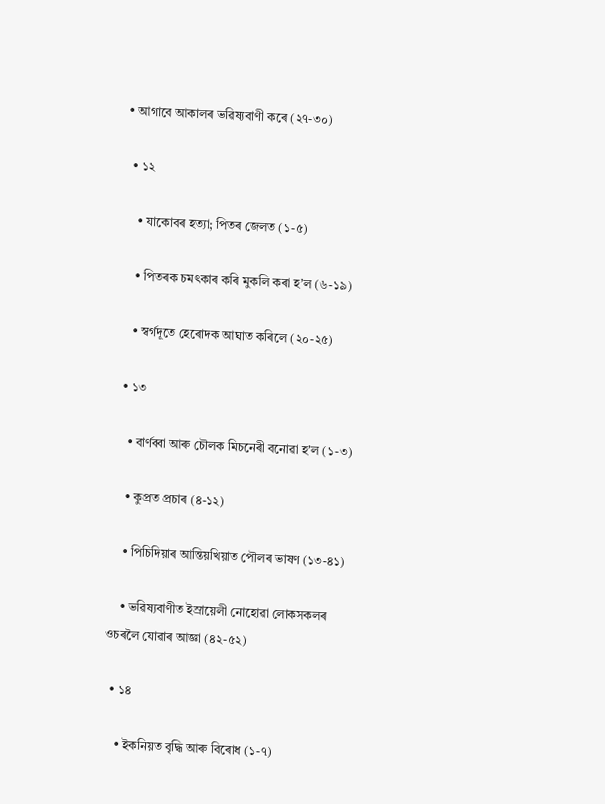• আগাবে আকালৰ ভৱিষ্যবাণী কৰে (২৭-৩০)

  • ১২

    • যাকোবৰ হত্যা; পিতৰ জেলত (১-৫)

    • পিতৰক চমৎকাৰ কৰি মুকলি কৰা হʼল (৬-১৯)

    • স্বৰ্গদূতে হেৰোদক আঘাত কৰিলে (২০-২৫)

  • ১৩

    • বাৰ্ণব্বা আৰু চৌলক মিচনেৰী বনোৱা হʼল (১-৩)

    • কুপ্ৰত প্ৰচাৰ (৪-১২)

    • পিচিদিয়াৰ আন্তিয়খিয়াত পৌলৰ ভাষণ (১৩-৪১)

    • ভৱিষ্যবাণীত ইস্ৰায়েলী নোহোৱা লোকসকলৰ ওচৰলৈ যোৱাৰ আজ্ঞা (৪২-৫২)

  • ১৪

    • ইকনিয়ত বৃদ্ধি আৰু বিৰোধ (১-৭)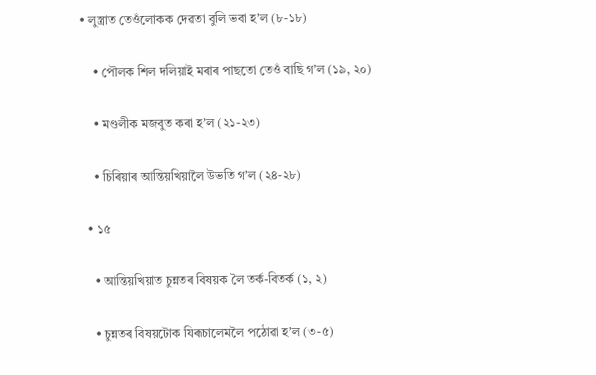• লুস্ত্ৰাত তেওঁলোকক দেৱতা বুলি ভবা হʼল (৮-১৮)

    • পৌলক শিল দলিয়াই মৰাৰ পাছতো তেওঁ বাছি গʼল (১৯, ২০)

    • মণ্ডলীক মজবুত কৰা হʼল (২১-২৩)

    • চিৰিয়াৰ আন্তিয়খিয়ালৈ উভতি গʼল (২৪-২৮)

  • ১৫

    • আন্তিয়খিয়াত চুন্নতৰ বিষয়ক লৈ তৰ্ক-বিতৰ্ক (১, ২)

    • চুন্নতৰ বিষয়টোক যিৰূচালেমলৈ পঠোৱা হʼল (৩-৫)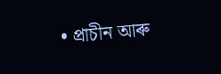• প্ৰাচীন আৰু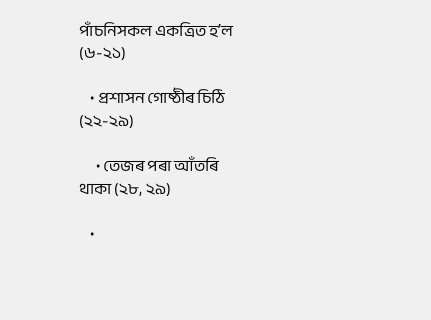পাঁচনিসকল একত্ৰিত হʼল (৬-২১)

    • প্ৰশাসন গোষ্ঠীৰ চিঠি (২২-২৯)

      • তেজৰ পৰা আঁতৰি থাকা (২৮, ২৯)

    •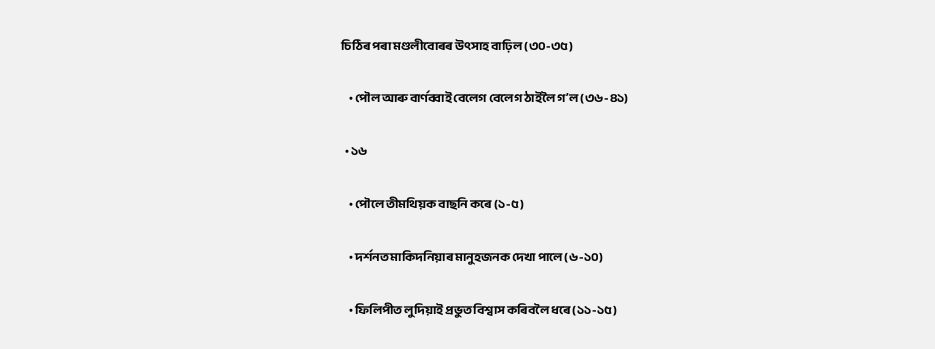চিঠিৰ পৰা মণ্ডলীবোৰৰ উৎসাহ বাঢ়িল (৩০-৩৫)

    • পৌল আৰু বাৰ্ণব্বাই বেলেগ বেলেগ ঠাইলৈ গʼল (৩৬-৪১)

  • ১৬

    • পৌলে তীমথিয়ক বাছনি কৰে (১-৫)

    • দৰ্শনত মাকিদনিয়াৰ মানুহজনক দেখা পালে (৬-১০)

    • ফিলিপীত লুদিয়াই প্ৰভুত বিশ্বাস কৰিবলৈ ধৰে (১১-১৫)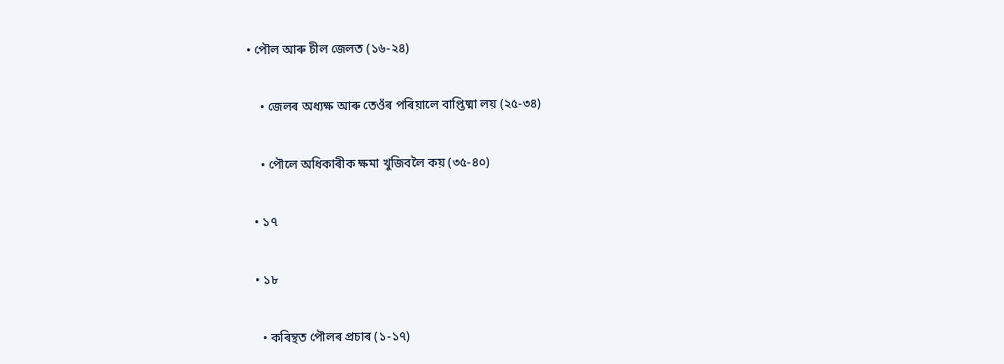• পৌল আৰু চীল জেলত (১৬-২৪)

    • জেলৰ অধ্যক্ষ আৰু তেওঁৰ পৰিয়ালে বাপ্তিষ্মা লয় (২৫-৩৪)

    • পৌলে অধিকাৰীক ক্ষমা খুজিবলৈ কয় (৩৫-৪০)

  • ১৭

  • ১৮

    • কৰিন্থত পৌলৰ প্ৰচাৰ (১-১৭)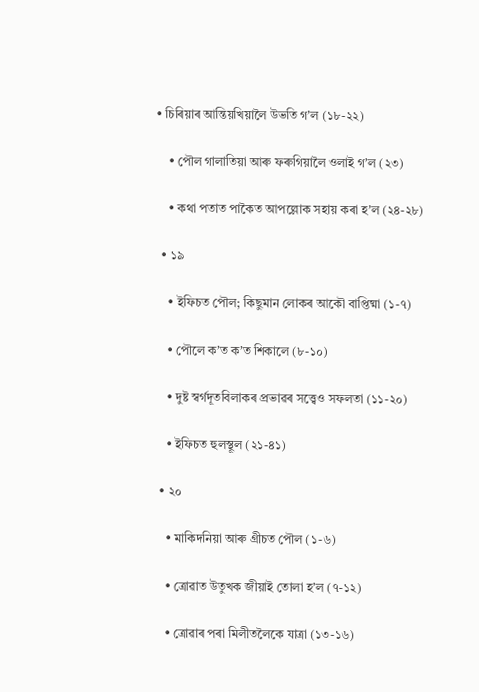• চিৰিয়াৰ আন্তিয়খিয়ালৈ উভতি গʼল (১৮-২২)

    • পৌল গালাতিয়া আৰু ফৰুগিয়ালৈ ওলাই গʼল (২৩)

    • কথা পতাত পাকৈত আপল্লোক সহায় কৰা হʼল (২৪-২৮)

  • ১৯

    • ইফিচত পৌল; কিছুমান লোকৰ আকৌ বাপ্তিষ্মা (১-৭)

    • পৌলে কʼত কʼত শিকালে (৮-১০)

    • দুষ্ট স্বৰ্গদূতবিলাকৰ প্ৰভাৱৰ সত্ত্বেও সফলতা (১১-২০)

    • ইফিচত হুলস্থূল (২১-৪১)

  • ২০

    • মাকিদনিয়া আৰু গ্ৰীচত পৌল (১-৬)

    • ত্ৰোৱাত উতুখক জীয়াই তোলা হʼল (৭-১২)

    • ত্ৰোৱাৰ পৰা মিলীতলৈকে যাত্ৰা (১৩-১৬)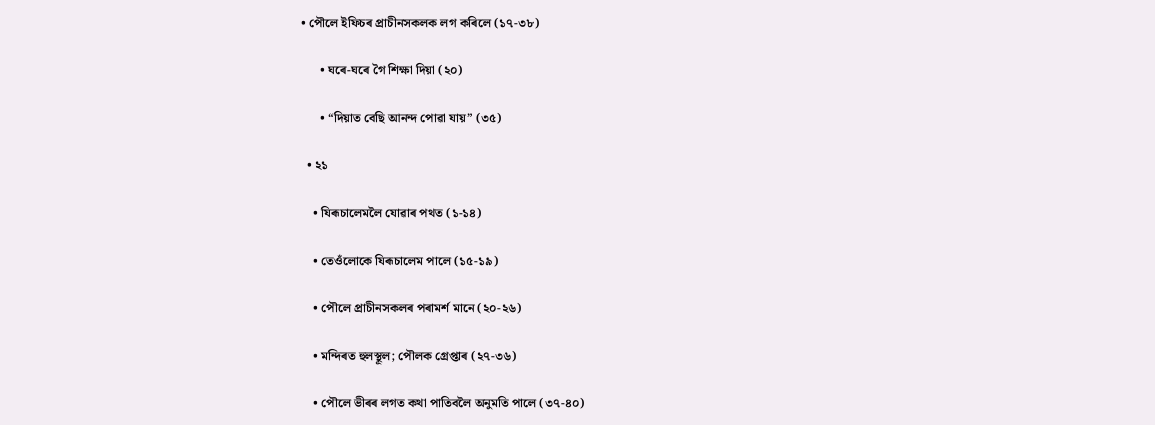• পৌলে ইফিচৰ প্ৰাচীনসকলক লগ কৰিলে (১৭-৩৮)

      • ঘৰে-ঘৰে গৈ শিক্ষা দিয়া (২০)

      • “দিয়াত বেছি আনন্দ পোৱা যায়” (৩৫)

  • ২১

    • যিৰূচালেমলৈ যোৱাৰ পথত (১-১৪)

    • তেওঁলোকে যিৰূচালেম পালে (১৫-১৯)

    • পৌলে প্ৰাচীনসকলৰ পৰামৰ্শ মানে (২০-২৬)

    • মন্দিৰত হুলস্থূল; পৌলক গ্ৰেপ্তাৰ (২৭-৩৬)

    • পৌলে ভীৰৰ লগত কথা পাতিবলৈ অনুমতি পালে (৩৭-৪০)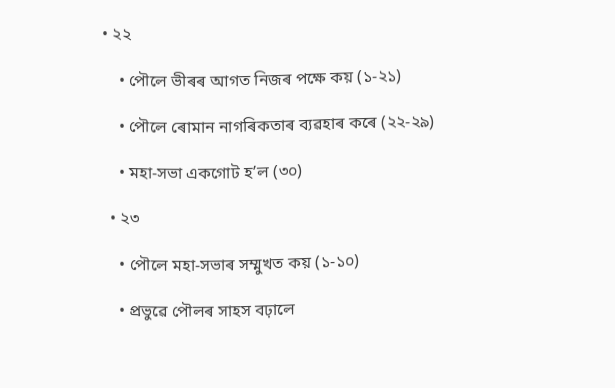• ২২

    • পৌলে ভীৰৰ আগত নিজৰ পক্ষে কয় (১-২১)

    • পৌলে ৰোমান নাগৰিকতাৰ ব্যৱহাৰ কৰে (২২-২৯)

    • মহা-সভা একগোট হʼল (৩০)

  • ২৩

    • পৌলে মহা-সভাৰ সম্মুখত কয় (১-১০)

    • প্ৰভুৱে পৌলৰ সাহস বঢ়ালে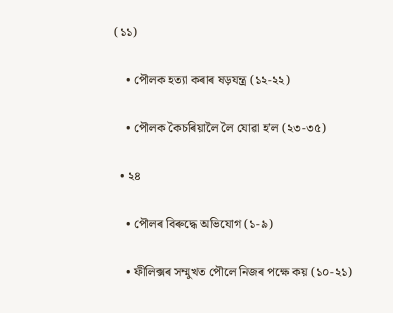(১১)

    • পৌলক হত্যা কৰাৰ ষড়যন্ত্ৰ (১২-২২)

    • পৌলক কৈচৰিয়ালৈ লৈ যোৱা হʼল (২৩-৩৫)

  • ২৪

    • পৌলৰ বিৰুদ্ধে অভিযোগ (১-৯)

    • ফীলিক্সৰ সম্মুখত পৌলে নিজৰ পক্ষে কয় (১০-২১)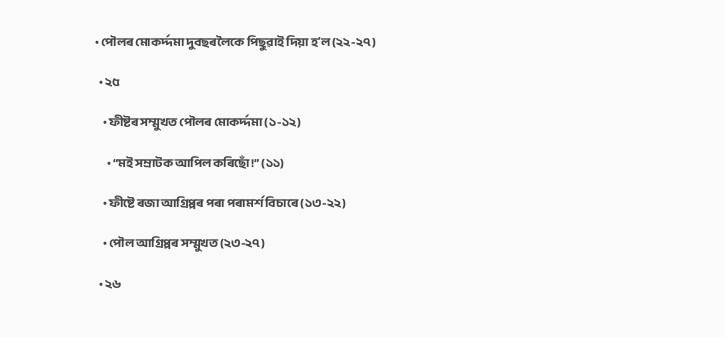• পৌলৰ মোকৰ্দ্দমা দুবছৰলৈকে পিছুৱাই দিয়া হʼল (২২-২৭)

  • ২৫

    • ফীষ্টৰ সম্মুখত পৌলৰ মোকৰ্দ্দমা (১-১২)

      • “মই সম্ৰাটক আপিল কৰিছোঁ!” (১১)

    • ফীষ্টে ৰজা আগ্ৰিপ্পৰ পৰা পৰামৰ্শ বিচাৰে (১৩-২২)

    • পৌল আগ্ৰিপ্পৰ সম্মুখত (২৩-২৭)

  • ২৬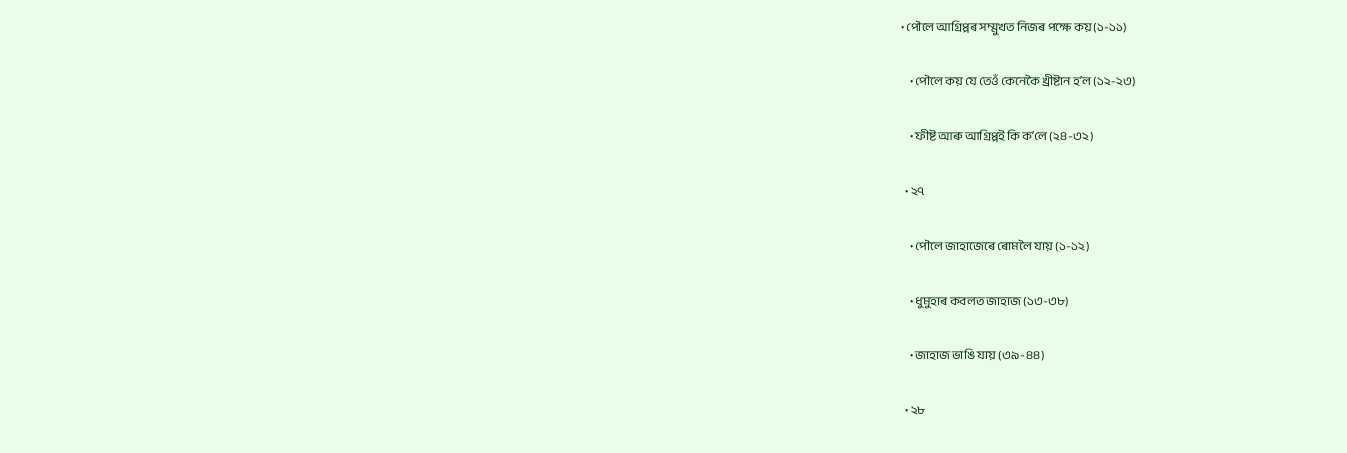• পৌলে আগ্ৰিপ্পৰ সম্মুখত নিজৰ পক্ষে কয় (১-১১)

    • পৌলে কয় যে তেওঁ কেনেকৈ খ্ৰীষ্টান হʼল (১২-২৩)

    • ফীষ্ট আৰু আগ্ৰিপ্পই কি কʼলে (২৪-৩২)

  • ২৭

    • পৌলে জাহাজেৰে ৰোমলৈ যায় (১-১২)

    • ধুমুহাৰ কবলত জাহাজ (১৩-৩৮)

    • জাহাজ ভাঙি যায় (৩৯-৪৪)

  • ২৮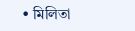• মিলিতা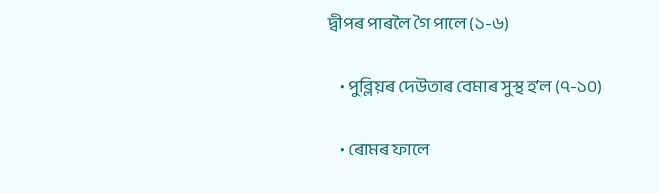দ্বীপৰ পাৰলৈ গৈ পালে (১-৬)

    • পুব্লিয়ৰ দেউতাৰ বেমাৰ সুস্থ হʼল (৭-১০)

    • ৰোমৰ ফালে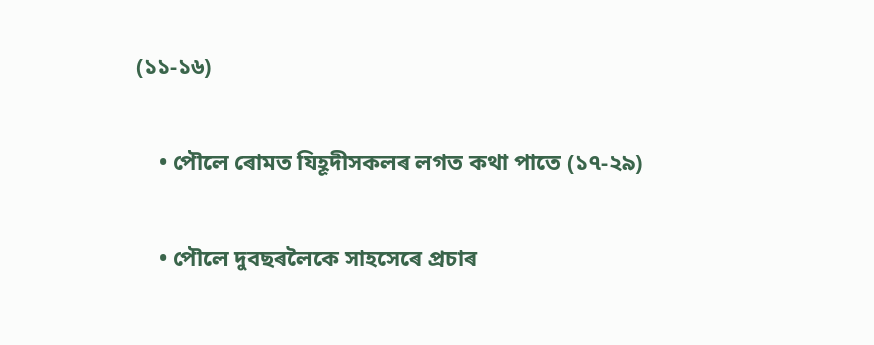(১১-১৬)

    • পৌলে ৰোমত যিহূদীসকলৰ লগত কথা পাতে (১৭-২৯)

    • পৌলে দুবছৰলৈকে সাহসেৰে প্ৰচাৰ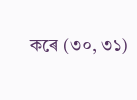কৰে (৩০, ৩১)